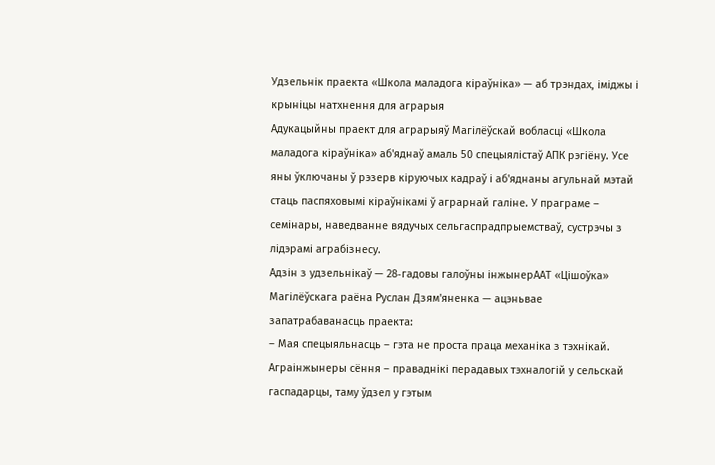Удзельнік праекта «Школа маладога кіраўніка» — аб трэндах, іміджы і крыніцы натхнення для аграрыя
Адукацыйны праект для аграрыяў Магілёўскай вобласці «Школа маладога кіраўніка» аб'яднаў амаль 50 спецыялістаў АПК рэгіёну. Усе яны ўключаны ў рэзерв кіруючых кадраў і аб'яднаны агульнай мэтай стаць паспяховымі кіраўнікамі ў аграрнай галіне. У праграме – семінары, наведванне вядучых сельгаспрадпрыемстваў, сустрэчы з лідэрамі аграбізнесу.
Адзін з удзельнікаў — 28‑гадовы галоўны інжынерААТ «Цішоўка» Магілёўскага раёна Руслан Дзям'яненка — ацэньвае запатрабаванасць праекта:
– Мая спецыяльнасць – гэта не проста праца механіка з тэхнікай. Аграінжынеры сёння – праваднікі перадавых тэхналогій у сельскай гаспадарцы, таму ўдзел у гэтым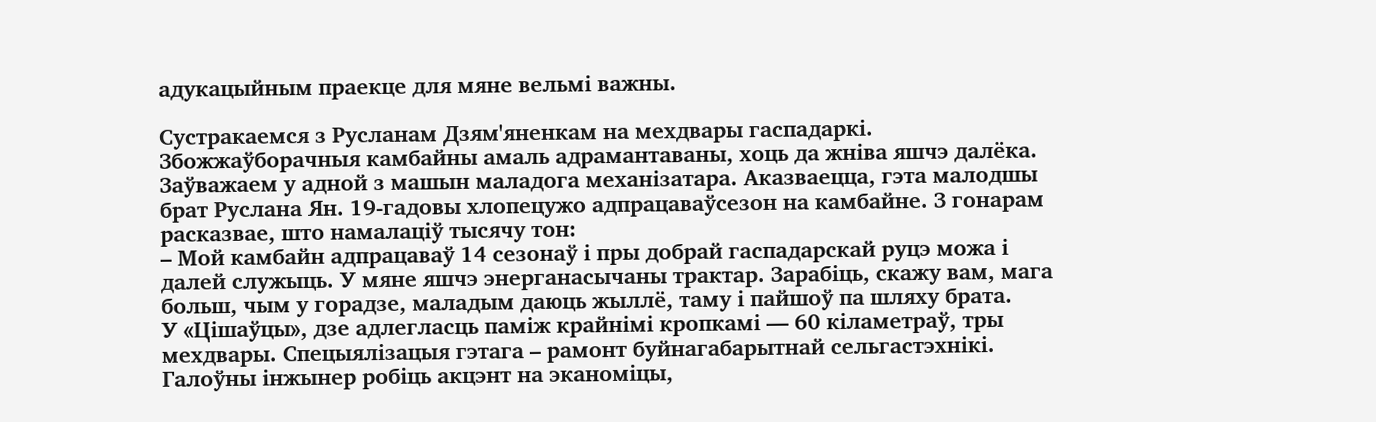адукацыйным праекце для мяне вельмі важны.

Сустракаемся з Русланам Дзям'яненкам на мехдвары гаспадаркі. Збожжаўборачныя камбайны амаль адрамантаваны, хоць да жніва яшчэ далёка. Заўважаем у адной з машын маладога механізатара. Аказваецца, гэта малодшы брат Руслана Ян. 19‑гадовы хлопецужо адпрацаваўсезон на камбайне. З гонарам расказвае, што намалаціў тысячу тон:
– Мой камбайн адпрацаваў 14 сезонаў і пры добрай гаспадарскай руцэ можа і далей служыць. У мяне яшчэ энерганасычаны трактар. Зарабіць, скажу вам, мага больш, чым у горадзе, маладым даюць жыллё, таму і пайшоў па шляху брата.
У «Цішаўцы», дзе адлегласць паміж крайнімі кропкамі — 60 кіламетраў, тры мехдвары. Спецыялізацыя гэтага – рамонт буйнагабарытнай сельгастэхнікі. Галоўны інжынер робіць акцэнт на эканоміцы,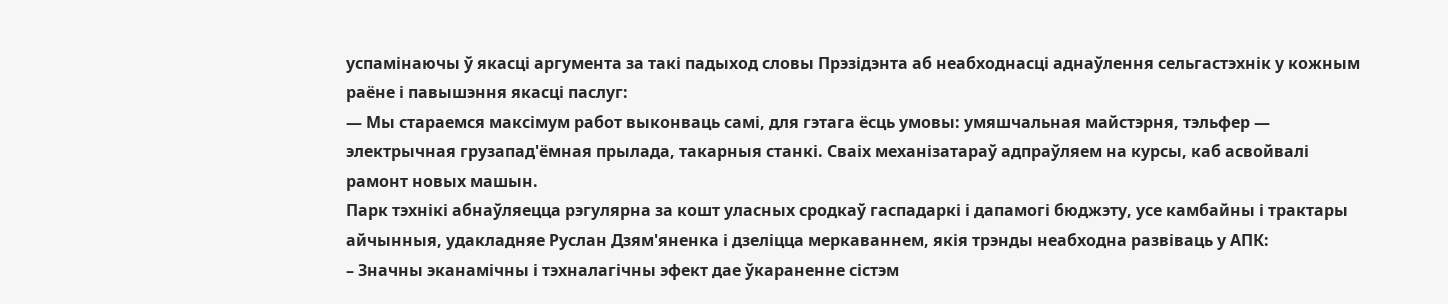успамінаючы ў якасці аргумента за такі падыход словы Прэзідэнта аб неабходнасці аднаўлення сельгастэхнік у кожным раёне і павышэння якасці паслуг:
— Мы стараемся максімум работ выконваць самі, для гэтага ёсць умовы: умяшчальная майстэрня, тэльфер — электрычная грузапад'ёмная прылада, такарныя станкі. Сваіх механізатараў адпраўляем на курсы, каб асвойвалі рамонт новых машын.
Парк тэхнікі абнаўляецца рэгулярна за кошт уласных сродкаў гаспадаркі і дапамогі бюджэту, усе камбайны і трактары айчынныя, удакладняе Руслан Дзям'яненка і дзеліцца меркаваннем, якія трэнды неабходна развіваць у АПК:
– Значны эканамічны і тэхналагічны эфект дае ўкараненне сістэм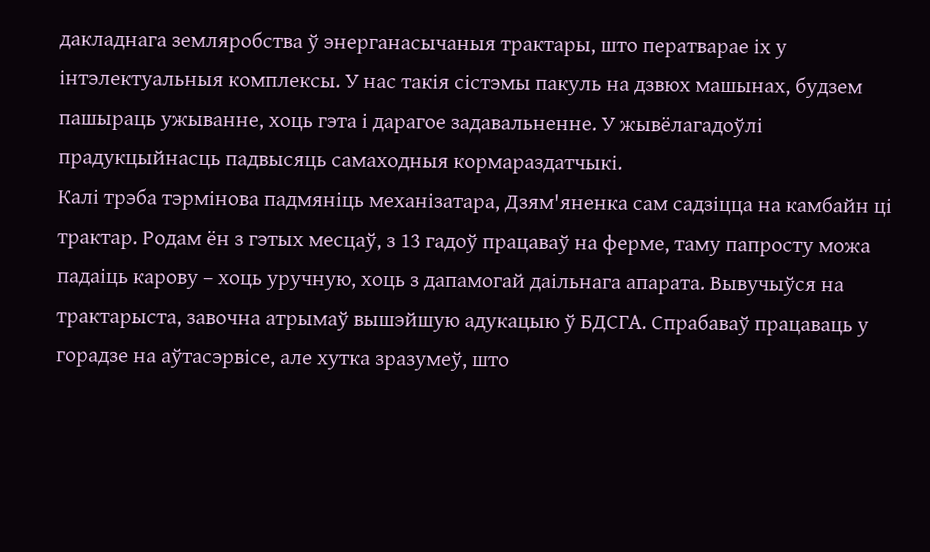дакладнага земляробства ў энерганасычаныя трактары, што ператварае іх у інтэлектуальныя комплексы. У нас такія сістэмы пакуль на дзвюх машынах, будзем пашыраць ужыванне, хоць гэта і дарагое задавальненне. У жывёлагадоўлі прадукцыйнасць падвысяць самаходныя кормараздатчыкі.
Калі трэба тэрмінова падмяніць механізатара, Дзям'яненка сам садзіцца на камбайн ці трактар. Родам ён з гэтых месцаў, з 13 гадоў працаваў на ферме, таму папросту можа падаіць карову – хоць уручную, хоць з дапамогай даільнага апарата. Вывучыўся на трактарыста, завочна атрымаў вышэйшую адукацыю ў БДСГА. Спрабаваў працаваць у горадзе на аўтасэрвісе, але хутка зразумеў, што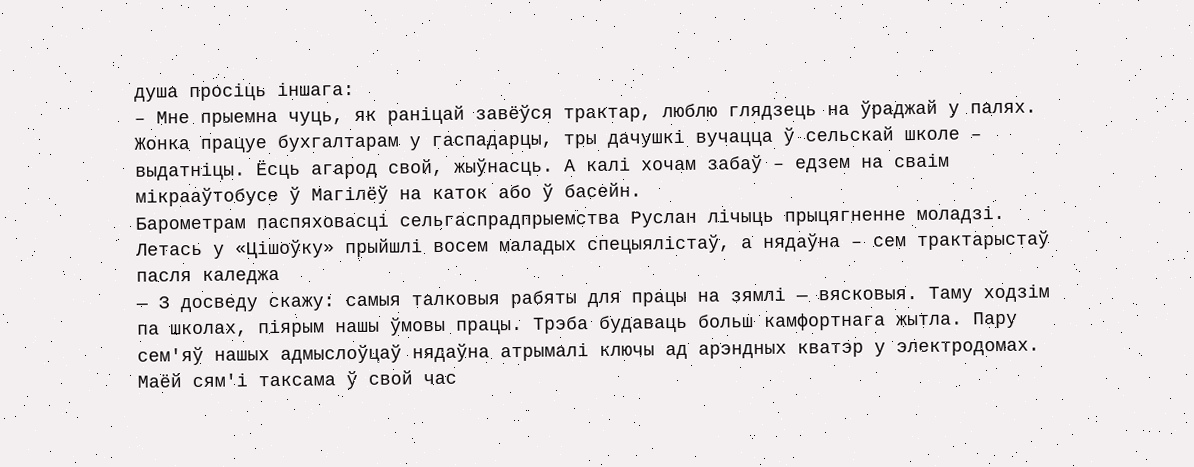душа просіць іншага:
– Мне прыемна чуць, як раніцай завёўся трактар, люблю глядзець на ўраджай у палях. Жонка працуе бухгалтарам у гаспадарцы, тры дачушкі вучацца ў сельскай школе – выдатніцы. Ёсць агарод свой, жыўнасць. А калі хочам забаў – едзем на сваім мікрааўтобусе ў Магілёў на каток або ў басейн.
Барометрам паспяховасці сельгаспрадпрыемства Руслан лічыць прыцягненне моладзі. Летась у «Цішоўку» прыйшлі восем маладых спецыялістаў, а нядаўна – сем трактарыстаў пасля каледжа
— З досведу скажу: самыя талковыя рабяты для працы на зямлі — вясковыя. Таму ходзім па школах, піярым нашы ўмовы працы. Трэба будаваць больш камфортнага жытла. Пару сем'яў нашых адмыслоўцаў нядаўна атрымалі ключы ад арэндных кватэр у электродомах. Маёй сям'і таксама ў свой час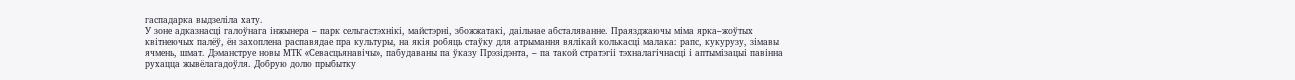гаспадарка выдзеліла хату.
У зоне адказнасці галоўнага інжынера – парк сельгастэхнікі, майстэрні, збожжатакі, даільнае абсталяванне. Праязджаючы міма ярка–жоўтых квітнеючых палёў, ён захоплена распавядае пра культуры, на якія робяць стаўку для атрымання вялікай колькасці малака: рапс, кукурузу, зімавы ячмень, шмат. Дэманструе новы МТК «Севасцьянавічы», пабудаваны па ўказу Прэзідэнта, – па такой стратэгіі тэхналагічнасці і аптымізацыі павінна рухацца жывёлагадоўля. Добрую долю прыбытку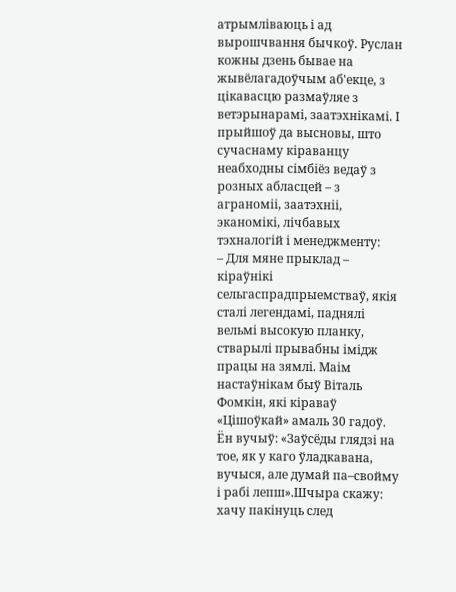атрымліваюць і ад вырошчвання бычкоў. Руслан кожны дзень бывае на жывёлагадоўчым аб'екце, з цікавасцю размаўляе з ветэрынарамі, заатэхнікамі. І прыйшоў да высновы, што сучаснаму кіраванцу неабходны сімбіёз ведаў з розных абласцей – з аграноміі, заатэхніі, эканомікі, лічбавых тэхналогій і менеджменту:
– Для мяне прыклад – кіраўнікі сельгаспрадпрыемстваў, якія сталі легендамі, паднялі вельмі высокую планку, стварылі прывабны імідж працы на зямлі. Маім настаўнікам быў Віталь Фомкін, які кіраваў «Цішоўкай» амаль 30 гадоў. Ён вучыў: «Заўсёды глядзі на тое, як у каго ўладкавана, вучыся, але думай па–свойму і рабі лепш».Шчыра скажу: хачу пакінуць след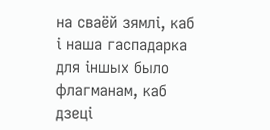на сваёй зямлі, каб і наша гаспадарка для іншых было флагманам, каб дзеці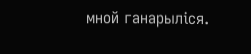мной ганарыліся.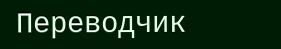Переводчик